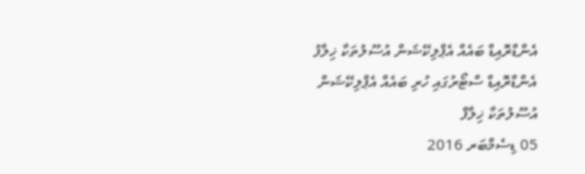އެންޑްރޮއިޑް ބައެއް އެޕްލިކޭޝަން އުސޫލުތަކާ ޚިލާފު
އެންޑްރޮއިޑް ސްޓޯރުގައި ހުރި ބައެއް އެޕްލިކޭޝަން އުސޫލުތަކާ ޚިލާފް
05 ޑިސެމްބަރ 2016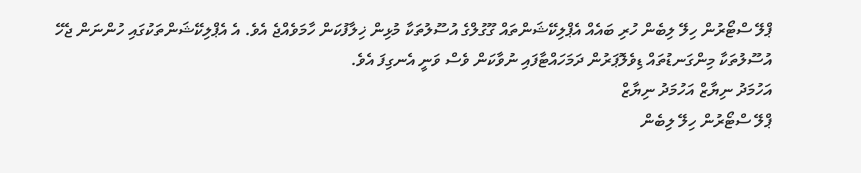ޕްލޭ ސްޓޯރުން ހިލޭ ލިބެން ހުރި ބައެއް އެޕްލިކޭޝަންތައް ގޫގުލްގެ އުސޫލުތަކާ މުޅިން ޚިލާފުކަން ހާމަވެއްޖެ އެވެ. އެ އެޕްލިކޭޝަންތަކުގައި ހުންނަން ޖެހޭ އުސޫލުތަކާ މިންގަނޑުތައް ޑިވެލޮޕަރުން ދަމަހައްޓާފައި ނުވާކަން ވެސް ވަނީ އެނގިފަ އެވެ.
އަހުމަދު ނިޔާޒް އަހުމަދު ނިޔާޒް
ޕްލޭ ސްޓޯރުން ހިލޭ ލިބެން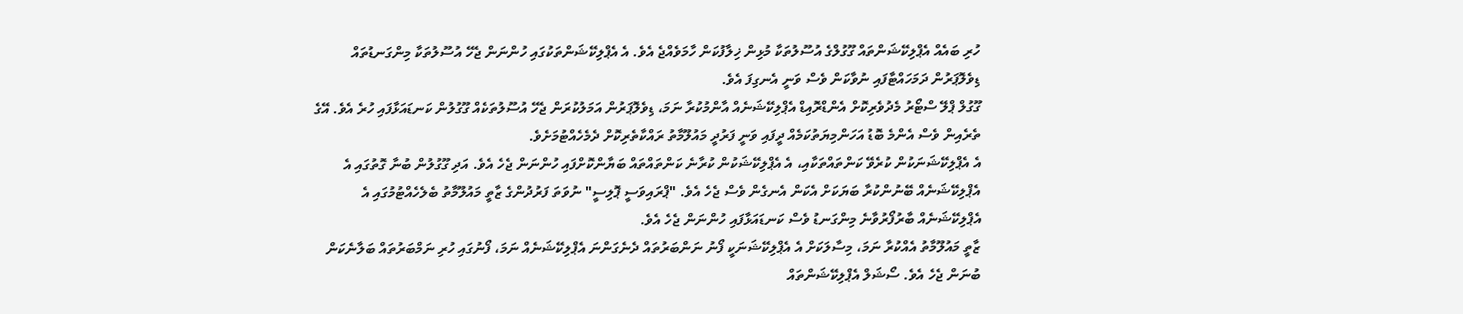ހުރި ބައެއް އެޕްލިކޭޝަންތައް ގޫގުލްގެ އުސޫލުތަކާ މުޅިން ޚިލާފުކަން ހާމަވެއްޖެ އެވެ. އެ އެޕްލިކޭޝަންތަކުގައި ހުންނަން ޖެހޭ އުސޫލުތަކާ މިންގަނޑުތައް ޑިވެލޮޕަރުން ދަމަހައްޓާފައި ނުވާކަން ވެސް ވަނީ އެނގިފަ އެވެ.
ގޫގުލް ޕްލޭ ސްޓޯރު މެދުވެރިކޮށް އެންޑްރޮއިޑް އެޕްލިކޭޝަނެއް އާންމުކުރާ ނަމަ، ޑިވެލޮޕަރުން އަމަލުކުރަން ޖެހޭ އުސޫލުތަކެއް ގޫގުލުން ކަނޑައަޅާފައި ހުރެ އެވެ. އޭގެ ތެރެއިން ވެސް އެންމެ ބޮޑު އަހަންމިޔަތުކަމެއް ދީފައި ވަނީ ފަރުދީ މައުލޫމާތު ރައްކާތެރިކޮށް ދެމެހެއްޓުމަށެވެ.
އެ އެޕްލިކޭޝަނަކުން ކުރެވޭ ކަންތައްތަކާއި، އެ އެޕްލިކޭޝަކުން ކުރާނެ ކަންތައްތައް ބަޔާންކޮށްފައި ހުންނަން ޖެހެ އެވެ. އަދި ގޫގުލުން ބުނާ ގޮތުގައި އެ އެޕްލިކޭޝަނެއް ބޭނުންކުރާ ބަޔަކަށް އެކަން އެނގެން ވެސް ޖެހެ އެވެ. "ޕްރައިވަސީ ޕޮލިސީ" ނުވަތަ ފަރުދުންގެ ޒާތީ މައުލޫމާތު ބެލެހެއްޓުމުގައި އެ އެޕްލިކޭޝަނެއް ބާރުފޯރުވާނެ މިންގަނޑު ވެސް ކަނޑައަޅާފައި ހުންނަން ޖެހެ އެވެ.
ޒާތީ މައުލޫމާތު އެއްކުރާ ނަމަ، މިސާލަކަށް އެ އެޕްލިކޭޝަނަކީ ފޯނު ނަންބަރުތައް ދެނެގަންނަ އެޕްލިކޭޝަނެއް ނަމަ، ފޯނުގައި ހުރި ނަމްބަރުތައް ބަލާނެކަން ބުނަން ޖެހެ އެވެ. ސޯޝަލް އެޕްލިކޭޝަންތައް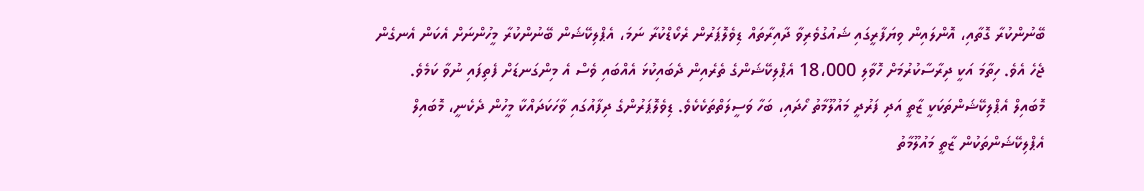ބޭނުންކުރާ ގޮތާއި، އޮންލައިން ވިޔަފާރީގައި ޝައުގުވެރިވާ ދާއިރާތައް ޑިވެލޮޕަރުން ރެކޯޑްކުރާ ނަމަ، އެޕްލިކޭޝަން ބޭނުންކުރާ މީހުންނަށް އެކަން އެނގެން ޖެހެ އެވެ. ހިތާމަ އަކީ ދިރާސާކުރުމަށް ހޮވާލި 18،000 އެޕްލިކޭޝަންގެ ތެރެއިން ދެބައިކުޅަ އެއްބައި ވެސް އެ މިންގަނޑަށް ފެތިފައި ނުވާ ކަމެވެ.
މޮބައިލް އެޕްލިކޭޝަންތަކަކީ ޒާތީ އަދި ފަރުދީ މައުލޫމާތު ހޯދައި، ބަހާ ވަސީލަތްތަކެކެވެ. ޑިވެލޮޕަރުންގެ ދިފާއުގައި ވާހަކަދައްކާ މީހުން ދެކެނީ، މޮބައިލް އެޕްލިކޭޝަންތަކުން ޒާތީ މައުލޫމާތު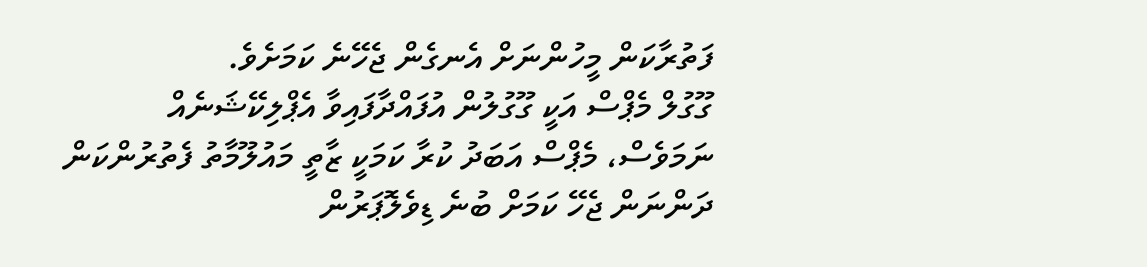ފަތުރާކަން މީހުންނަށް އެނގެން ޖެހޭނެ ކަމަށެވެ.
ގޫގުލް މެޕްސް އަކީ ގޫގުލުން އުފައްދާފައިވާ އެޕްލިކޭޝަނެއް ނަމަވެސް، މެޕްސް އަބަދު ކުރާ ކަމަކީ ޒާތީ މައުލޫމާތު ފެތުރުންކަން ދަންނަން ޖެހޭ ކަމަށް ބުނެ ޑިވެލޮޕަރުން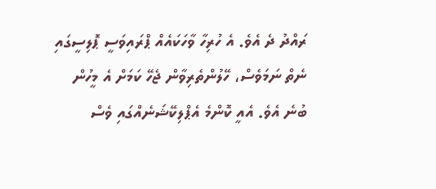ރައްދު ދެ އެވެ. އެ ހުރިހާ ވާހަކައެއް ޕްރައިވަސީ ޕޮލިސީގައި ނެތް ނަމަވެސް، ހޭލުންތެރިވާން ޖެހޭ ކަމަށް އެ މީހުން ބުނެ އެވެ. އެއީ ކޮންމެ އެޕްލިކޭޝަނެއްގައި ވެސް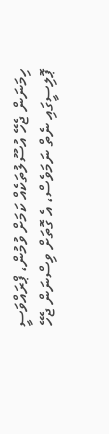ހިމަނަން ޖެހޭ އުސޫލުތަކެއް ކަމަށް ވުމުން، ޕްރައްވަސީ ޕޮލިސީގައި ނެތް ނަމަވެސް، އެ ގޮތަށް ވިސްނަން ޖެހޭ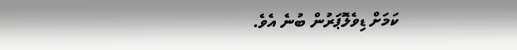ކަމަށް ޑިވެލޮޕަރުން ބުނެ އެވެ.